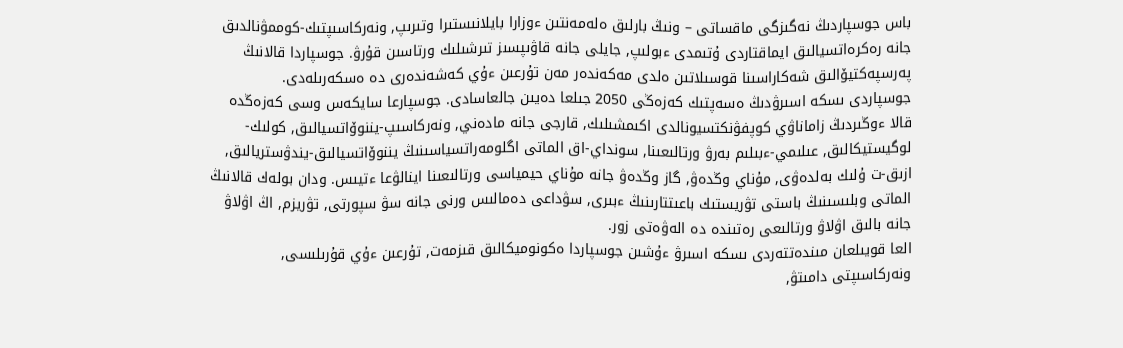باس جوسپاردىڭ نەگىزگى ماقساتى – ونىڭ بارلىق ەلەمەنتىن ءوزارا بايلانىستىرا وتىرىپ, ونەركاسىپتىك-كوممۋنالدىق جانە رەكرەاتسيالىق ايماقتاردى ۇتىمدى ءبولىپ, جايلى جانە قاۋىپسىز تىرشىلىك ورتاسىن قۇرۋ. جوسپاردا قالانىڭ پەرسپەكتيۆالىق شەكاراسىنا قوسىلاتىن ەلدى مەكەندەر مەن تۇرعىن ءۇي كەشەندەرى دە ەسكەرىلەدى.
جوسپاردى ىسكە اسىرۋدىڭ ەسەپتىك كەزەڭى 2050 جىلعا دەيىن جالعاسادى. جوسپارعا سايكەس وسى كەزەڭدە قالا ءوڭىردىڭ زاماناۋي كوپفۋنكتسيونالدى اكىمشىلىك, قارجى جانە مادەني, ونەركاسىپ-يننوۆاتسيالىق, كولىك-لوگيستيكالىق, عىلىمي-ءبىلىم بەرۋ ورتالىعىنا, سونداي-اق الماتى اگلومەراتسياسىنىڭ يننوۆاتسيالىق-يندۋستريالىق, ازىق-ت ۇلىك بەلدەۋى, مۇناي وڭدەۋ, گاز وڭدەۋ جانە مۇناي حيمياسى ورتالىعىنا اينالۋعا ءتيىس. ودان بولەك قالانىڭ الماتى وبلىسىنىڭ باستى تۋريستىك باعىتتارىنىڭ ءبىرى, سۋداعى دەمالىس ورنى جانە سۋ سپورتى, تۋريزم, اڭ اۋلاۋ جانە بالىق اۋلاۋ ورتالىعى رەتىندە دە الەۋەتى زور.
العا قويىلعان مىندەتتەردى ىسكە اسىرۋ ءۇشىن جوسپاردا ەكونوميكالىق قىزمەت, تۇرعىن ءۇي قۇرىلىسى, ونەركاسىپتى دامىتۋ,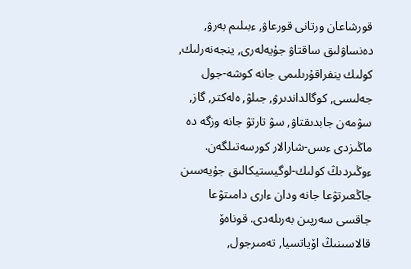قورشاعان ورتانى قورعاۋ, ءبىلىم بەرۋ, دەنساۋلىق ساقتاۋ جۇيەلەرى, ينجەنەرلىك, كولىك ينفراقۇرىلىمى جانە كوشە-جول جەلىسى, كوگالداندىرۋ, جىلۋ, ەلەكتر, گاز, سۋمەن جابدىقتاۋ, سۋ تارتۋ جانە وزگە دە ماڭىزدى ءىس-شارالار كورسەتىلگەن.
ءوڭىردىڭ كولىك-لوگيستيكالىق جۇيەسىن جاڭعىرتۋعا جانە ودان ءارى دامىتۋعا جاقسى سەرپىن بەرىلەدى. قوناەۆ قالاسىنىڭ اۆياتسيا, تەمىرجول,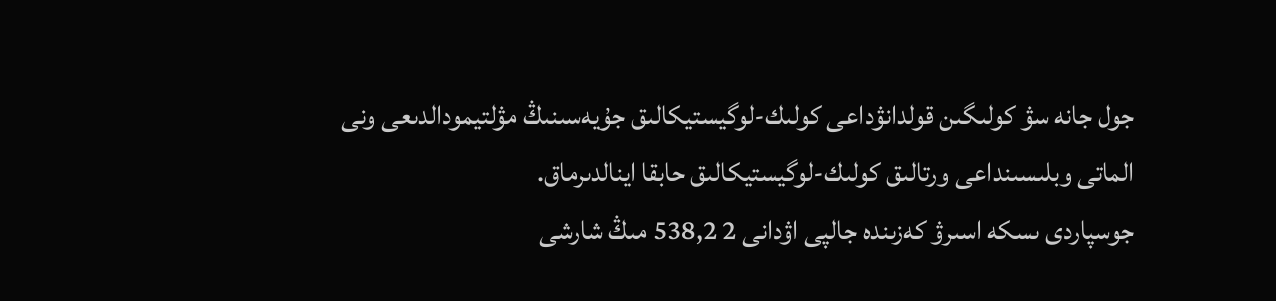جول جانە سۋ كولىگىن قولدانۋداعى كولىك-لوگيستيكالىق جۇيەسىنىڭ مۋلتيمودالدىعى ونى الماتى وبلىسىنداعى ورتالىق كولىك-لوگيستيكالىق حابقا اينالدىرماق.
جوسپاردى ىسكە اسىرۋ كەزىندە جالپى اۋدانى 2 538,2 مىڭ شارشى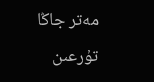مەتر جاڭا تۇرعىن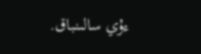ءۇي سالىنباق.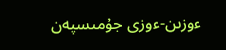ءوزىن-ءوزى جۇمىسپەن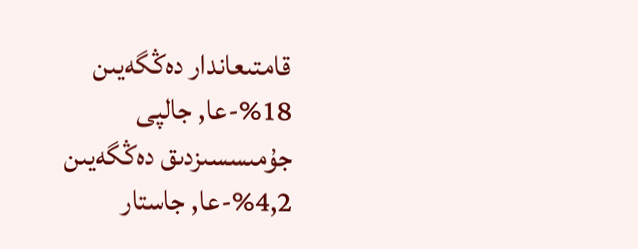قامتىعاندار دەڭگەيىن 18%-عا, جالپى جۇمىسسىزدىق دەڭگەيىن 4,2%-عا, جاستار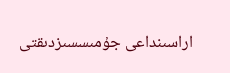اراسىنداعى جۇمىسسىزدىقتى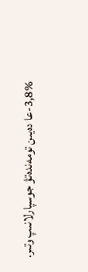3,8%-عا دەيىن تومەندەتۋ جوسپارلانىپ وتىر.